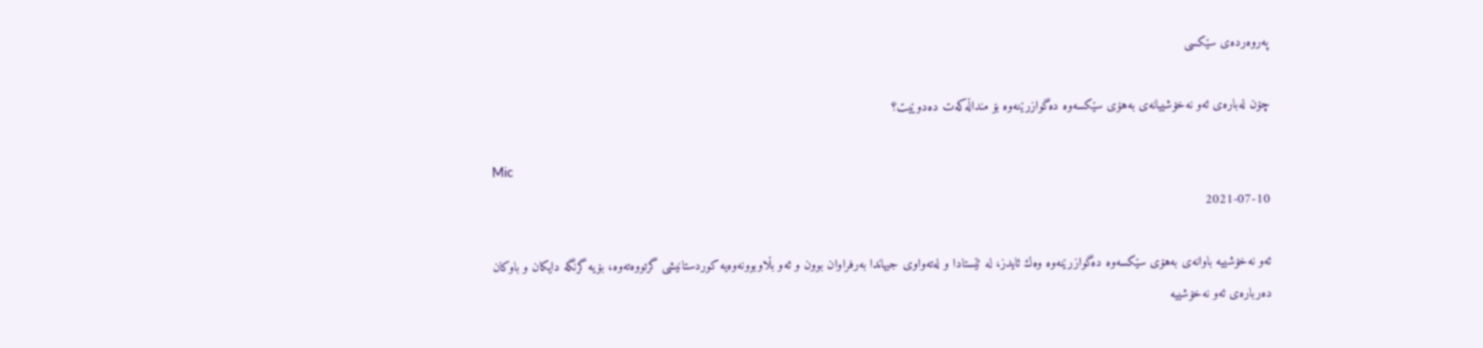پەروەردەی سێکسی

چۆن له‌باره‌ی ئەو نەخۆشییانەی بەهۆی سێکسەوە دەگوازرێنەوە بۆ منداڵه‌كه‌ت ده‌دوێیت؟

Mic
2021-07-10

ئه‌و نه‌خۆشییه‌ باوانه‌ی به‌هۆی سێكسه‌وه‌ ده‌گوازرێنه‌وه‌ وه‌ك ئایدز، له‌ ئێستادا و له‌ته‌واوی جیهاندا به‌رفراوان بوون و ئه‌و بڵاوبوونه‌وه‌یه‌ كوردستانیشی گرتووه‌ته‌وه‌، بۆیه‌ گرنگە دایکان و باوکان دەربارەی ئه‌و نه‌خۆشییه‌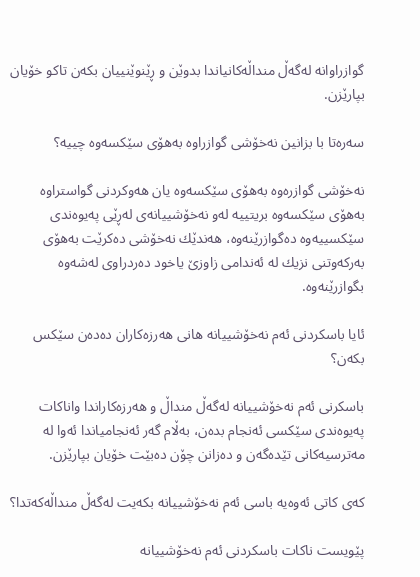گوازراوانه‌ له‌گه‌ڵ منداڵه‌كانیاندا بدوێن و ڕێنوێنییان بكه‌ن تاكو خۆیان بپارێزن.

سه‌ره‌تا با بزانین نەخۆشی گوازراوە بەهۆی سێکسەوە چییە؟

نەخۆشی گوازرەوە بەهۆی سێکسەوە یان هەوکردنی گواستراوە بەهۆی سێکسەوە بریتییه‌ لەو نەخۆشییانەی لەڕێی پەیوەندی سێکسییەوە دەگوازرێنەوە، هەندێك نەخۆشی دەکرێت بەهۆی بەرکەوتنی نزیك لە ئەندامی زاوزێ یاخود دەردراوی لەشەوە بگوازرێنەوە.

ئایا باسکردنی ئەم نەخۆشییانە هانی هەرزەکاران دەده‌ن سێکس بکەن؟

باسکرنی ئەم نەخۆشییانە لەگەڵ منداڵ و هەرزەکاراندا واناکات پەیوەندی سێکسی ئەنجام بدەن، بەڵام گەر ئەنجامیاندا ئەوا لە مەترسیەکانی تێدەگەن و دەزانن چۆن دەبێت خۆیان بپارێزن.

کەی کاتی ئەوەیە باسی ئەم نەخۆشییانە بکەیت لەگەڵ منداڵەکەتدا؟

پێویست ناکات باسکردنی ئەم نەخۆشییانە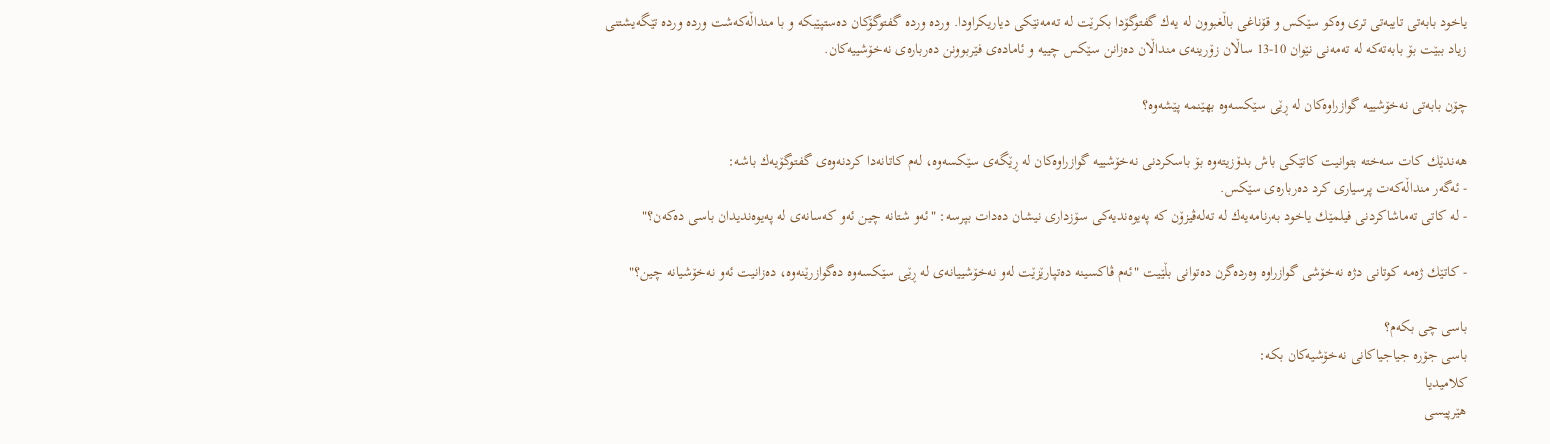یاخود بابەتی تایبەتی تری وەکو سێکس و قۆناغی باڵغبوون لە یەك گفتوگۆدا بکرێت لە تەمەنێکی دیاریکراودا. وردە وردە گفتوگۆکان دەستپێبکە و با منداڵەکەشت وردە وردە تێگەیشتنی زیاد ببێت بۆ بابەتەکە لە تەمەنی نێوان 10-13 ساڵان زۆرینەی منداڵان دەزانن سێکس چییە و ئامادەی فێربوونن دەربارەی نەخۆشییەکان.

چۆن بابەتی نەخۆشییە گوازراوەکان لە ڕێی سێکسەوە بهێنمە پێشەوە؟

هەندێك کات سەختە بتوانیت کاتێکی باش بدۆزیتەوە بۆ باسکردنی نەخۆشییە گوازراوەکان لە ڕێگەی سێکسەوە، لەم کاتانەدا کردنەوەی گفتوگۆیەك باشە:
- ئەگەر منداڵەکەت پرسیاری کرد دەربارەی سێکس.
- لە کاتی تەماشاکردنی فیلمێك یاخود بەرنامەیەك لە تەلەڤیزۆن کە پەیوەندیەکی سۆزداری نیشان دەدات بپرسە: "ئەو شتانە چین ئەو کەسانەی لە پەیوەندیدان باسی دەکەن؟"

- کاتێك ژەمە كوتانی دژه‌ نه‌خۆشی گوازراوه‌ وەردەگرن دەتوانی بڵێیت "ئەم ڤاکسینە دەتپارێزێت لەو نەخۆشییانەی لە ڕێی سێکسەوە دەگوازرێنەوە، دەزانیت ئەو نەخۆشیانە چین؟"

باسی چی بکەم؟
باسی جۆرە جیاجیاکانی نەخۆشیەکان بکە:
کلامیدیا
هێرپیسی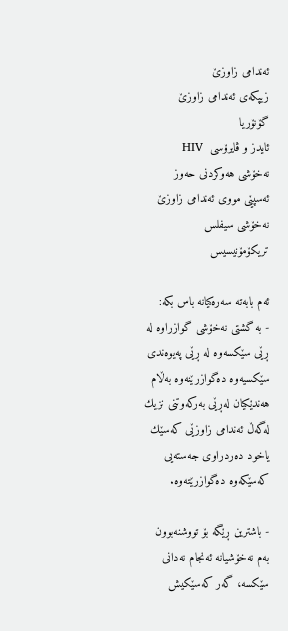ئەندامی زاوزێ
زیپکەی ئەندامی زاوزێ
گۆنۆریا
ئایدز و ڤایرۆسی  HIV
نەخۆشی هەوکردنی حەوز
ئەسپێی مووی ئەندامی زاوزێ
نەخۆشی سیفلس
تریکۆمۆنیسیس

ئەم بابەتە سەرەکیانە باس بکە:
- بە گشتی نەخۆشی گوازراوە لە ڕێی سێکسەوە لە ڕێی پەیوەندی سێکسیەوە دەگوازرێنەوە بەڵام هەندێکیان لەڕێی بەرکەوتنی نزیك لەگەڵ ئەندامی زاوزێی کەسێك یاخود دەردراوی جەستەیی کەسێكەوە دەگوازرێتەوە.

- باشترین ڕێگە بۆ تووشنەبوون بەم نەخۆشیانە ئەنجام نەدانی سێکسە، گەر کەسێکیش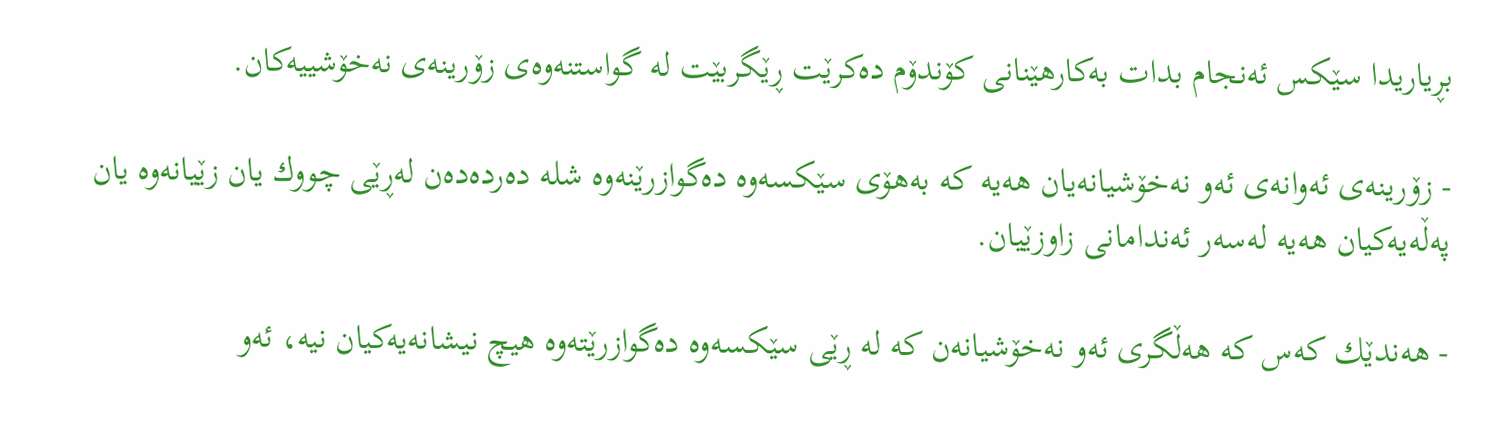بڕیاریدا سێکس ئەنجام بدات بەکارهێنانی کۆندۆم دەکرێت ڕێگربێت لە گواستنەوەی زۆرینەی نەخۆشییەکان.

- زۆرینەی ئەوانەی ئەو نەخۆشیانەیان هەیە کە بەهۆی سێکسەوە دەگوازرێنەوە شلە دەردەدەن لەڕێی چووك یان زێیانەوە یان پەڵەیەکیان هەیە لەسەر ئەندامانی زاوزێیان.

- هەندێك کەس کە هەڵگری ئەو نەخۆشیانەن کە لە ڕێی سێکسەوە دەگوازرێتەوە هیچ نیشانەیەکیان نیە، ئەو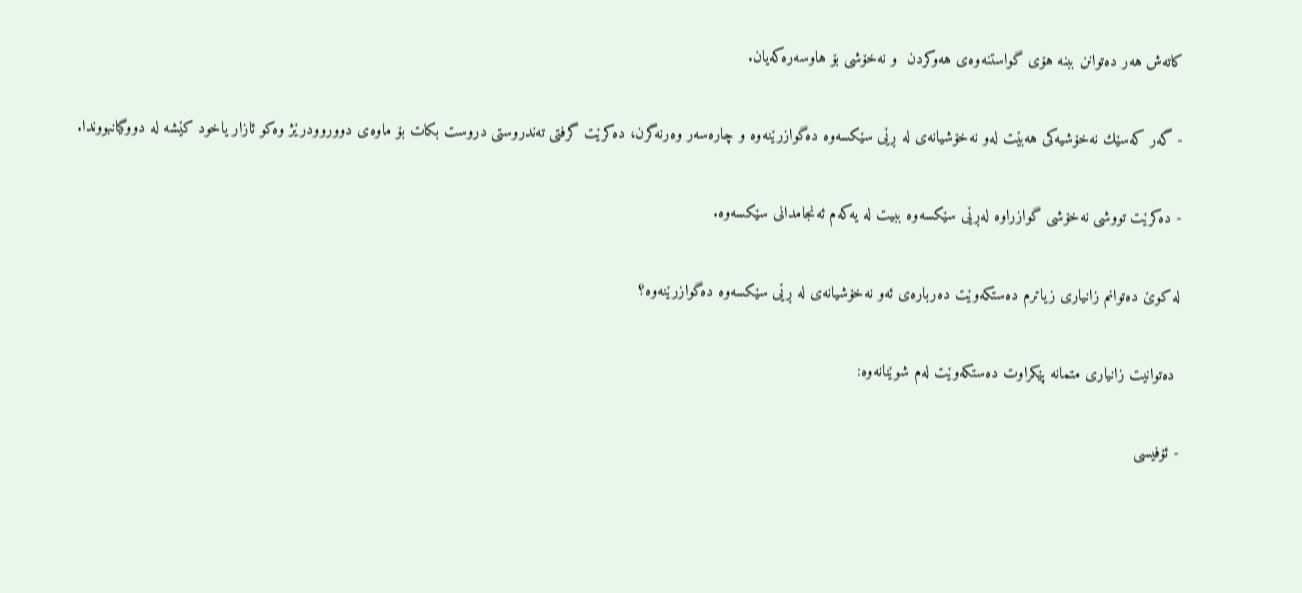کاتەش هەر دەتوانن ببنە هۆی گواستنەوەی هەوکردن  و نەخۆشی بۆ هاوسەرەکەیان.

- گەر کەسێك نەخۆشیەکی هەبێت لەو نەخۆشیانەی لە ڕێی سێکسەوە دەگوازرێنەوە و چارەسەر وەرنەگرن، دەکرێت گرفتی تەندروستی دروست بکات بۆ ماوەی دووروودرێژ وەکو ئازار یاخود کێشە لە دووگیانبووندا.

- دەکرێت تووشی نەخۆشی گوازراوە لەڕێی سێکسەوە ببیت لە یەکەم ئەنجامدانی سێکسەوە.

لە کوێ دەتوانم زانیاری زیاترم دەستکەوێت دەربارەی ئەو نەخۆشیانەی لە ڕێی سێکسەوە دەگوازرێنەوە؟

 دەتوانیت زانیاری متمانە پێکراوت دەستکەوێت لەم شوێنانەوە:

- ئۆفیسی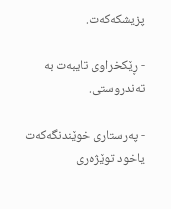پزیشکەکەت.

- ڕێکخراوی تایبەت بە تەندروستی.

- پەرستاری خوێندنگەکەت یاخود توێژەری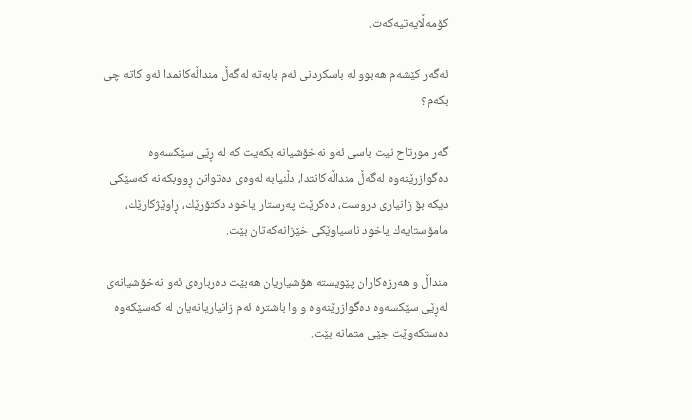کۆمەڵایەتیەکەت.

ئەگەر کێشەم هەبوو لە باسکردنی ئەم بابەتە لەگەڵ منداڵەکانمدا ئەو کاتە چی بکەم؟

گەر مورتاح نیت باسی ئەو نەخۆشیانە بکەیت کە لە ڕێی سێکسەوە دەگوازرێنەوە لەگەڵ منداڵەکانتدا، دڵنیابە لەوەی دەتوانن ڕووبکەنە کەسێکی دیکە بۆ زانیاری دروست، دەکرێت پەرستار یاخود دکتۆرێك، ڕاوێژکارێك، مامۆستایەك یاخود ناسیاوێکی خێزانەکەتان بێت.

منداڵ و هەرزەکاران پێویستە هۆشیاریان هەبێت دەربارەی ئەو نەخۆشیانەی لەڕێی سێکسەوە دەگوازرێنەوە و وا باشترە ئەم زانیاریانەیان لە کەسێکەوە دەستکەوێت جێی متمانە بێت.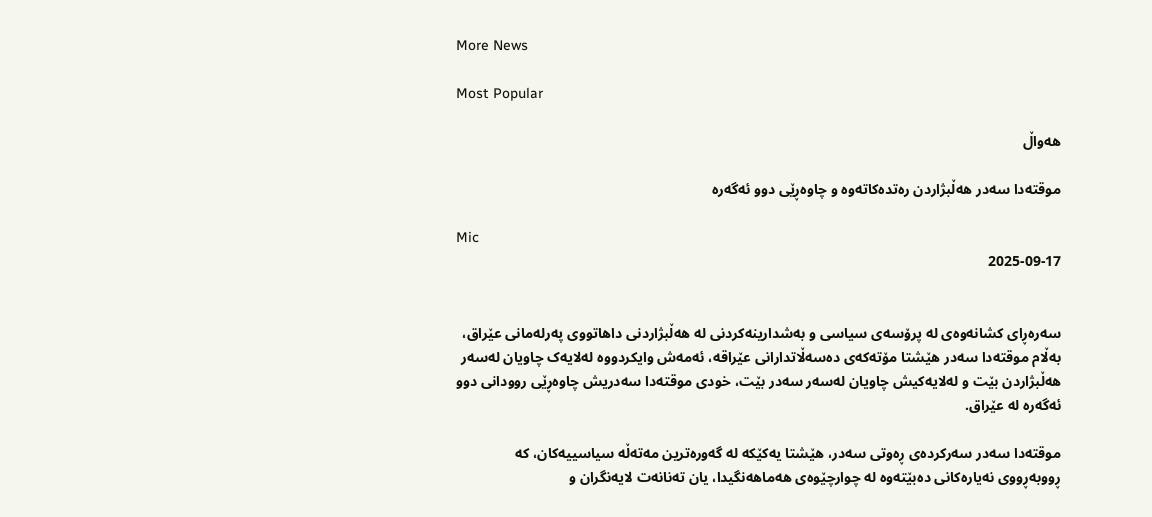More News

Most Popular

هەواڵ

موقتەدا سەدر هەڵبژاردن رەتدەکاتەوە و چاوەڕێی دوو ئەگەرە

Mic
2025-09-17


سەرەڕای کشانەوەی لە پرۆسەی سیاسی و بەشدارینەکردنی لە هەڵبژاردنی داهاتووی پەرلەمانی عێراق، بەڵام موقتەدا سەدر هێشتا مۆتەکەی دەسەڵاتدارانی عێراقە، ئەمەش وایکردووە لەلایەک چاویان لەسەر هەڵبژاردن بێت و لەلایەکیش چاویان لەسەر سەدر بێت، خودی موقتەدا سەدریش چاوەڕێی روودانی دوو ئەگەرە لە عێراق.

موقتەدا سەدر سەرکردەی ڕەوتی سەدر، هێشتا یەکێکە لە گەورەترین مەتەڵە سیاسییەکان، کە ڕووبەڕووی نەیارەکانی دەبێتەوە لە چوارچێوەی هەماهەنگیدا، یان تەنانەت لایەنگران و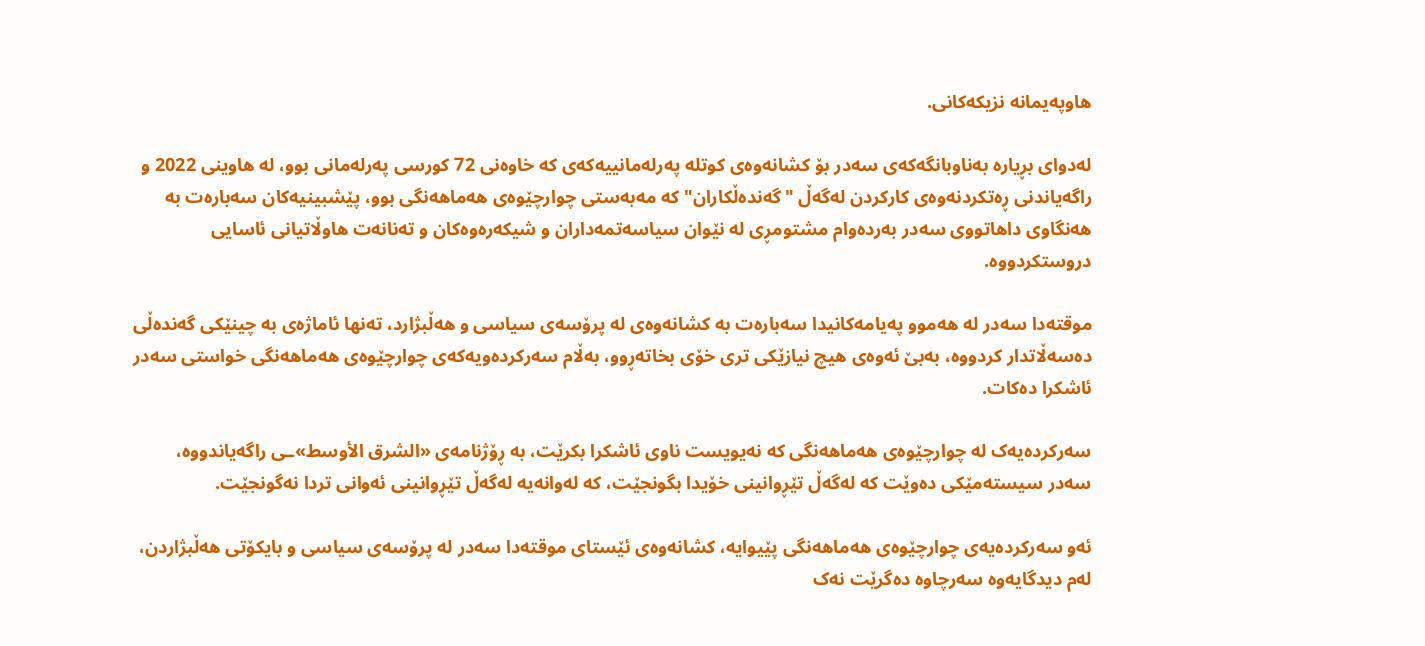هاوپەیمانە نزیکەکانی.

لەدوای بڕیارە بەناوبانگەکەی سەدر بۆ کشانەوەی کوتلە پەرلەمانییەکەی کە خاوەنی 72 کورسی پەرلەمانی بوو، لە هاوینی 2022 و راگەیاندنی ڕەتکردنەوەی کارکردن لەگەڵ "گەندەڵکاران" کە مەبەستی چوارچێوەی هەماهەنگی بوو، پێشبینیەکان سەبارەت بە هەنگاوی داهاتووی سەدر بەردەوام مشتومڕی لە نێوان سیاسەتمەداران و شیکەرەوەکان و تەنانەت هاوڵاتیانی ئاسایی دروستکردووە.

موقتەدا سەدر لە هەموو پەیامەکانیدا سەبارەت بە کشانەوەی لە پرۆسەی سیاسی و هەڵبژارد، تەنها ئاماژەی بە چینێکی گەندەڵی دەسەڵاتدار کردووە، بەبێ ئەوەی هیچ نیازێکی تری خۆی بخاتەڕوو، بەڵام سەرکردەویەکەی چوارچێوەی هەماهەنگی خواستی سەدر ئاشکرا دەکات.

سەرکردەیەک لە چوارچێوەی هەماهەنگی کە نەیویست ناوی ئاشکرا بکرێت، بە ڕۆژنامەی «الشرق الأوسط»ـى راگەیاندووە، سەدر سیستەمێکی دەوێت کە لەگەڵ تێڕوانینی خۆیدا بگونجێت، کە لەوانەیە لەگەڵ تێڕوانینی ئەوانی تردا نەگونجێت.

ئەو سەرکردەیەی چوارچێوەی هەماهەنگی پێیوایە، کشانەوەی ئێستای موقتەدا سەدر لە پرۆسەی سیاسی و بایکۆتی هەڵبژاردن، لەم دیدگایەوە سەرچاوە دەگرێت نەک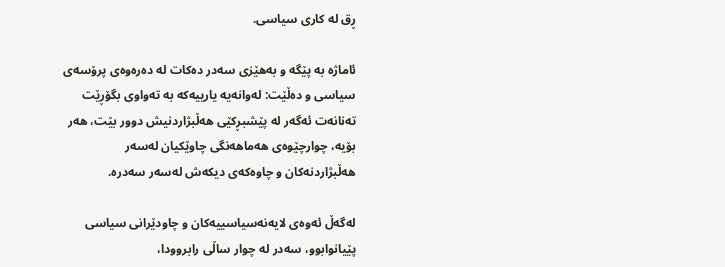ڕق لە کاری سیاسی.

ئاماژە بە پێگە و بەهێزی سەدر دەکات لە دەرەوەی پرۆسەی سیاسی و دەڵێت: لەوانەیە یارییەکە بە تەواوی بگۆڕێت تەنانەت ئەگەر لە پێشبڕکێی هەڵبژاردنیش دوور بێت، هەر بۆیە، چوارچێوەی هەماهەنگی چاوێکیان لەسەر هەڵبژاردنەکان و چاوەکەی دیکەش لەسەر سەدرە.

لەگەڵ ئەوەی لایەنەسیاسییەکان و چاودێرانی سیاسی پێیانوابوو، سەدر لە چوار ساڵی رابروودا،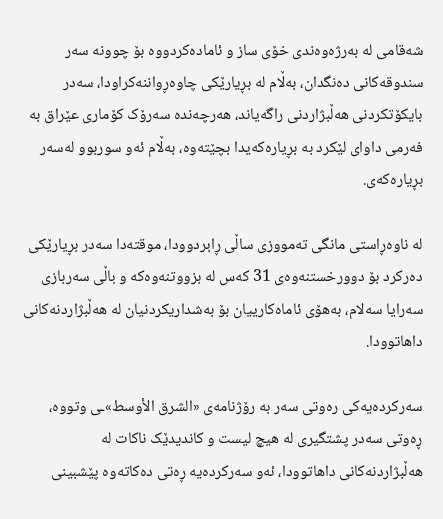شەقامی لە بەرژەوەندی خۆی ساز و ئامادەکردووە بۆ چوونە سەر سندوقەکانی دەنگدان، بەڵام لە بڕیارێکی چاوەڕواننەکراودا، سەدر بایکۆتکردنی هەڵبژاردنی راگەیاند، هەرچەندە سەرۆک کۆماری عێراق بە فەرمی داوای لێکرد بە بڕیارەکەیدا بچێتەوە، بەڵام ئەو سوربوو لەسەر بڕیارەکەی.

لە ناوەڕاستی مانگی تەمووزی ساڵی ڕابردوودا، موقتەدا سەدر بڕیارێکی دەرکرد بۆ دوورخستنەوەی 31 کەس لە بزووتنەوەکە و باڵی سەربازی سەرایا سەلام، بەهۆی ئاماەکارییان بۆ بەشداریکردنیان لە هەڵبژاردنەکانی داهاتوودا.

سەرکردەیەکی رەوتی سەر بە رۆژنامەی «الشرق الأوسط»ـى وتووە، ڕەوتی سەدر پشتگیری لە هیچ لیست و کاندیدێک ناکات لە هەڵبژاردنەکانی داهاتوودا، ئەو سەرکردەیە ڕەتی دەکاتەوە پێشبینی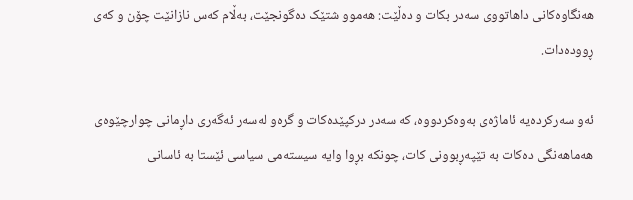هەنگاوەکانی داهاتووی سەدر بکات و دەڵێت: هەموو شتێک دەگونجێت، بەڵام کەس نازانێت چۆن و کەی ڕوودەدات.

ئەو سەرکردەیە ئاماژەی بەوەکردووە، کە سەدر درکپێدەکات و گرەو لەسەر ئەگەری داڕمانی چوارچێوەی هەماهەنگی دەکات بە تێپەڕبوونی کات، چونکە بڕوا وایە سیستەمی سیاسی ئێستا بە ئاسانی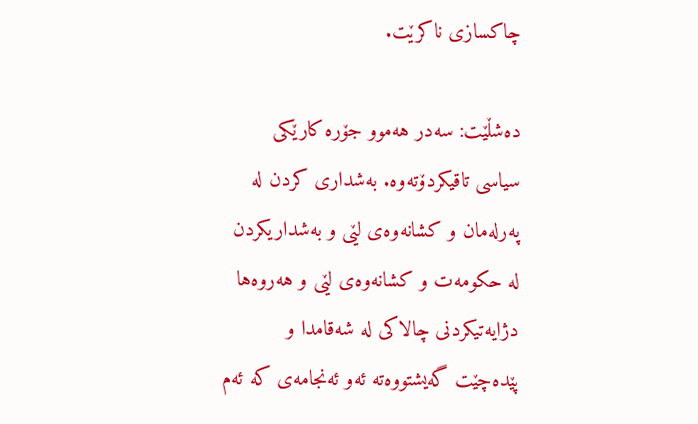چاکسازی ناکرێت.

دەشڵێت: سەدر هەموو جۆرە کارێکی سیاسی تاقیکردۆتەوە. بەشداری کردن لە پەرلەمان و کشانەوەی لێی و بەشداریکردن لە حکومەت و کشانەوەی لێی و هەروەها دژایەتیکردنی چالاکی لە شەقامدا و پێدەچێت گەیشتووەتە ئەو ئەنجامەی کە ئەم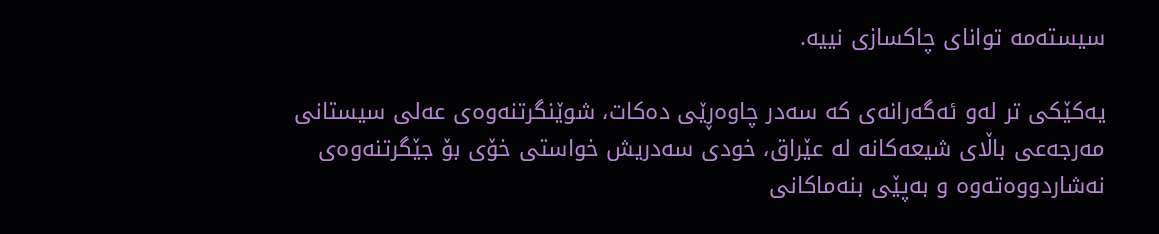سیستەمە توانای چاکسازی نییە.

یەکێکی تر لەو ئەگەرانەی کە سەدر چاوەڕێی دەکات، شوێنگرتنەوەی عەلی سیستانی مەرجەعی باڵای شیعەکانە لە عێراق، خودی سەدریش خواستی خۆی بۆ جێگرتنەوەی نەشاردووەتەوە و بەپێی بنەماکانی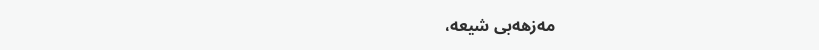مەزهەبی شیعە،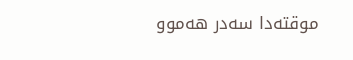موقتەدا سەدر هەموو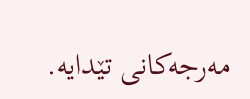مەرجەکانی تێدایە.